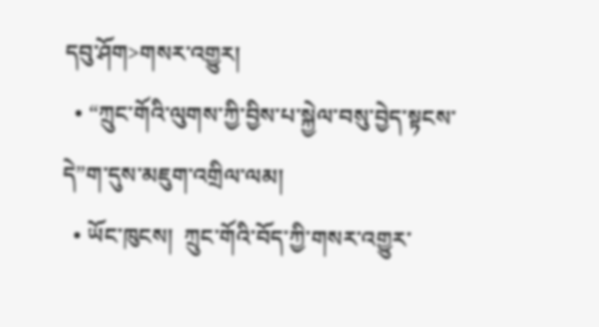དབུ་ཤོག>གསར་འགྱུར།
  • “ཀྲུང་གོའི་ལུགས་ཀྱི་བྱིས་པ་སྐྱེལ་བསུ་བྱེད་སྟངས་དེ”ག་དུས་མཇུག་འགྲིལ་ལམ།
  • ཡོང་ཁུངས།  ཀྲུང་གོའི་བོད་ཀྱི་གསར་འགྱུར་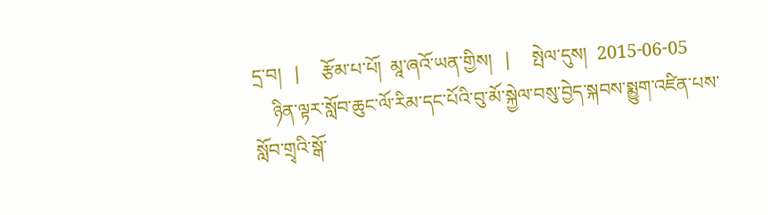དྲ་བ།   |     རྩོམ་པ་པོ།  མཱ་ཞའོ་ཡན་གྱིས།   |     སྤེལ་དུས།  2015-06-05
    ཉིན་ལྟར་སློབ་ཆུང་ལོ་རིམ་དང་པོའི་བུ་མོ་སྐྱེལ་བསུ་བྱེད་སྐབས་སྨྱུག་འཛིན་པས་སློབ་གྲྭའི་སྒོ་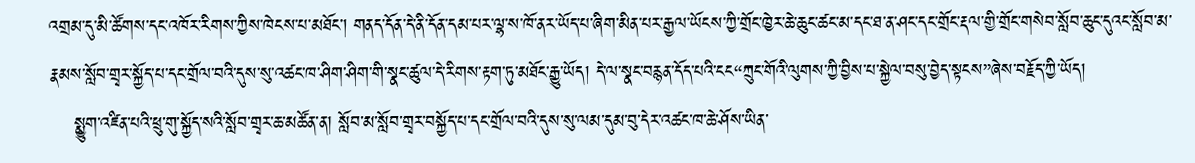འགྲམ་དུ་མི་ཚོགས་དང་འཁོར་རིགས་ཀྱིས་ཁེངས་པ་མཐོང་། གནད་དོན་དེ་ནི་དོན་དམ་པར་ལྷ་ས་ཁོ་ནར་ཡོད་པ་ཞིག་མིན་པར་རྒྱལ་ཡོངས་ཀྱི་གྲོང་ཁྱེར་ཆེ་ཆུང་ཚང་མ་དང་ཐ་ན་ཤང་དང་གྲོང་རྡལ་གྱི་གྲོང་གསེབ་སློབ་ཆུང་དུའང་སློབ་མ་རྣམས་སློབ་གྲྭར་སྐྱོད་པ་དང་གྲོལ་བའི་དུས་སུ་འཚང་ཁ་ཤིག་ཤིག་གི་སྣང་ཚུལ་དེ་རིགས་རྟག་ཏུ་མཐོང་རྒྱུ་ཡོད། དེ་ལ་སྣང་བརྙན་དོད་པའི་ངང“ཀྲུང་གོའི་ལུགས་ཀྱི་བྱིས་པ་སྐྱེལ་བསུ་བྱེད་སྟངས”ཞེས་བརྗོད་ཀྱི་ཡོད།
    སྨྱུག་འཛིན་པའི་ཕྲུ་གུ་སྐྱོད་སའི་སློབ་གྲྭར་ཆ་མཚོན་ན། སློབ་མ་སློབ་གྲྭར་བསྐྱོད་པ་དང་གྲོལ་བའི་དུས་སུ་ལམ་དུམ་བུ་དེར་འཚང་ཁ་ཆེ་ཤོས་ཡིན་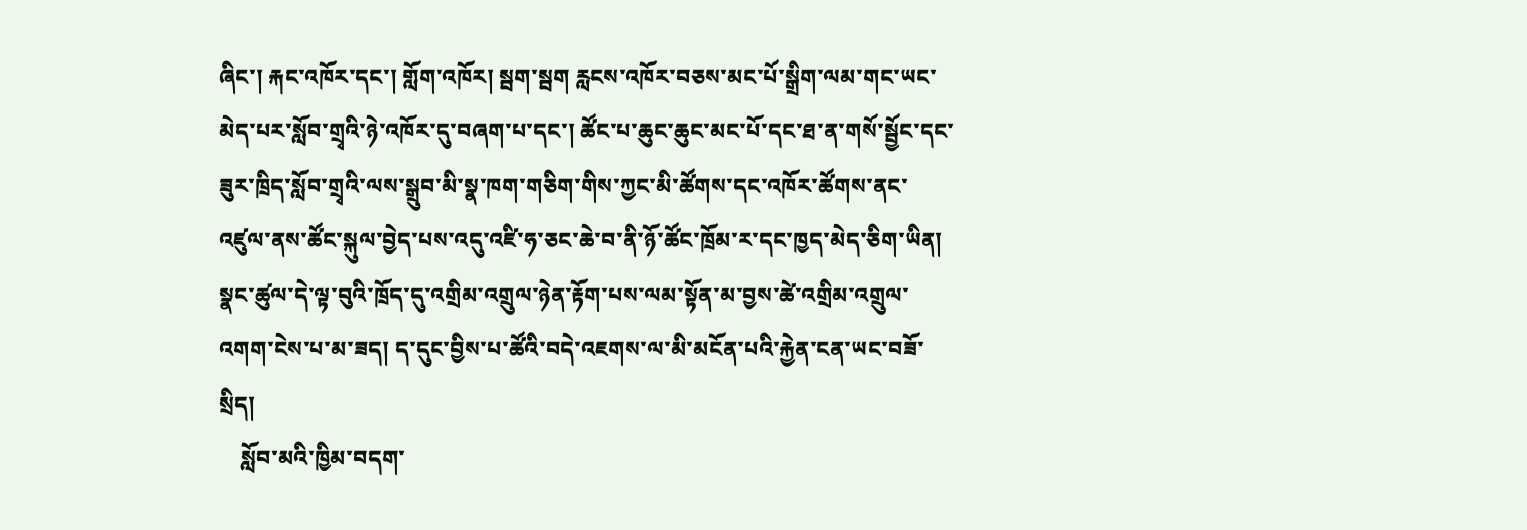ཞིང་། རྐང་འཁོར་དང་། གློག་འཁོར། སྦག་སྦག རླངས་འཁོར་བཅས་མང་པོ་སྒྲིག་ལམ་གང་ཡང་མེད་པར་སློབ་གྲྭའི་ཉེ་འཁོར་དུ་བཞག་པ་དང་། ཚོང་པ་ཆུང་ཆུང་མང་པོ་དང་ཐ་ན་གསོ་སྦྱོང་དང་ཟུར་ཁྲིད་སློབ་གྲྭའི་ལས་སྒྲུབ་མི་སྣ་ཁག་གཅིག་གིས་ཀྱང་མི་ཚོགས་དང་འཁོར་ཚོགས་ནང་འཛུལ་ནས་ཚོང་སྐུལ་བྱེད་པས་འདུ་འཛི་ཧ་ཅང་ཆེ་བ་ནི་ཉོ་ཚོང་ཁྲོམ་ར་དང་ཁྱད་མེད་ཅིག་ཡིན། སྣང་ཚུལ་དེ་ལྟ་བུའི་ཁྲོད་དུ་འགྲིམ་འགྲུལ་ཉེན་རྟོག་པས་ལམ་སྟོན་མ་བྱས་ཚེ་འགྲིམ་འགྲུལ་འགག་ངེས་པ་མ་ཟད། ད་དུང་བྱིས་པ་ཚོའི་བདེ་འཇགས་ལ་མི་མངོན་པའི་རྐྱེན་ངན་ཡང་བཟོ་སྲིད།
    སློབ་མའི་ཁྱིམ་བདག་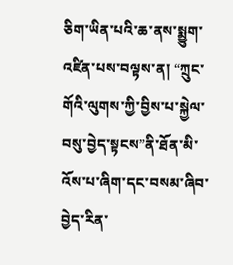ཅིག་ཡིན་པའི་ཆ་ནས་སྨྱུག་འཛིན་པས་བལྟས་ན། “ཀྲུང་གོའི་ལུགས་ཀྱི་བྱིས་པ་སྐྱེལ་བསུ་བྱེད་སྟངས”ནི་ཐོན་མི་འོས་པ་ཞིག་དང་བསམ་ཞིབ་བྱེད་རིན་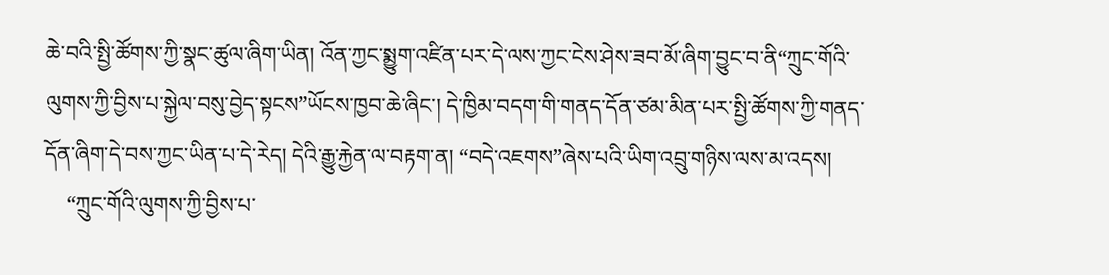ཆེ་བའི་སྤྱི་ཚོགས་ཀྱི་སྣང་ཚུལ་ཞིག་ཡིན། འོན་ཀྱང་སྨྱུག་འཛིན་པར་དེ་ལས་ཀྱང་ངེས་ཤེས་ཟབ་མོ་ཞིག་བྱུང་བ་ནི“ཀྲུང་གོའི་ལུགས་ཀྱི་བྱིས་པ་སྐྱེལ་བསུ་བྱེད་སྟངས”ཡོངས་ཁྱབ་ཆེ་ཞིང་། དེ་ཁྱིམ་བདག་གི་གནད་དོན་ཙམ་མིན་པར་སྤྱི་ཚོགས་ཀྱི་གནད་དོན་ཞིག་དེ་བས་ཀྱང་ཡིན་པ་དེ་རེད། དེའི་རྒྱུ་རྐྱེན་ལ་བརྟག་ན། “བདེ་འཇགས”ཞེས་པའི་ཡིག་འབྲུ་གཉིས་ལས་མ་འདས།
    “ཀྲུང་གོའི་ལུགས་ཀྱི་བྱིས་པ་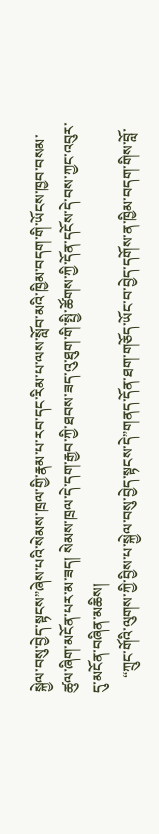སྐྱེལ་བསུ་བྱེད་སྟངས”ཞེས་པའི་སེམས་ཁྲལ་གྱི་རྣམ་པ་རབ་དང་རིམ་པ་ལས་སློབ་མའི་ཁྱིམ་བདག་གི་ཡོངས་ཁྱབ་བསམ་ཚུལ་ཞིག་མངོན་པར་མ་ཟད། སེམས་ཁྲལ་དེ་དག་རྒྱབ་ཀྱི་ཐབས་ཟད་འུ་ཐུག་གི་སྤྱི་ཚོགས་ཀྱི་དོན་དངོས་དེ་བས་ཀྱང་འབུར་དུ་མངོན་བཞིན་མཆིས།
    “ཀྲུང་གོའི་ལུགས་ཀྱི་བྱིས་པ་སྐྱེལ་བསུ་བྱེད་སྟངས་དེ”གནད་དོན་ཐག་གཅོད་ཡོང་བ་བྱེད་དགོས་ན་ཁྱིམ་བདག་གིས་བློ་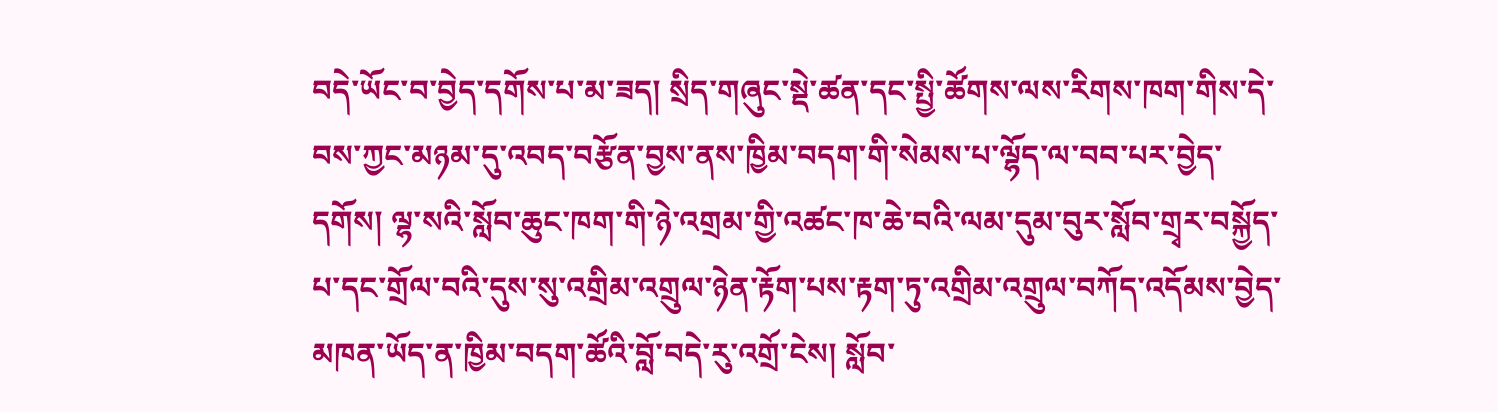བདེ་ཡོང་བ་བྱེད་དགོས་པ་མ་ཟད། སྲིད་གཞུང་སྡེ་ཚན་དང་སྤྱི་ཚོགས་ལས་རིགས་ཁག་གིས་དེ་བས་ཀྱང་མཉམ་དུ་འབད་བརྩོན་བྱས་ནས་ཁྱིམ་བདག་གི་སེམས་པ་ལྷོད་ལ་བབ་པར་བྱེད་དགོས། ལྷ་སའི་སློབ་ཆུང་ཁག་གི་ཉེ་འགྲམ་གྱི་འཚང་ཁ་ཆེ་བའི་ལམ་དུམ་བུར་སློབ་གྲྭར་བསྐྱོད་པ་དང་གྲོལ་བའི་དུས་སུ་འགྲིམ་འགྲུལ་ཉེན་རྟོག་པས་རྟག་ཏུ་འགྲིམ་འགྲུལ་བཀོད་འདོམས་བྱེད་མཁན་ཡོད་ན་ཁྱིམ་བདག་ཚོའི་བློ་བདེ་རུ་འགྲོ་ངེས། སློབ་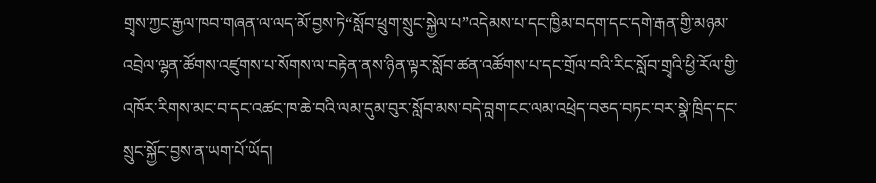གྲྭས་ཀྱང་རྒྱལ་ཁབ་གཞན་ལ་ལད་མོ་བྱས་ཏེ“སློབ་ཕྲུག་སྲུང་སྐྱེལ་པ”འདེམས་པ་དང་ཁྱིམ་བདག་དང་དགེ་རྒན་གྱི་མཉམ་འབྲེལ་ལྷན་ཚོགས་འཛུགས་པ་སོགས་ལ་བརྟེན་ནས་ཉིན་ལྟར་སློབ་ཚན་འཚོགས་པ་དང་གྲོལ་བའི་རིང་སློབ་གྲྭའི་ཕྱི་རོལ་གྱི་འཁོར་རིགས་མང་བ་དང་འཚང་ཁ་ཆེ་བའི་ལམ་དུམ་བུར་སློབ་མས་བདེ་བླག་ངང་ལམ་འཕྲེད་བཅད་བཏང་བར་སྣེ་ཁྲིད་དང་སྲུང་སྐྱོང་བྱས་ན་ཡག་པོ་ཡོད།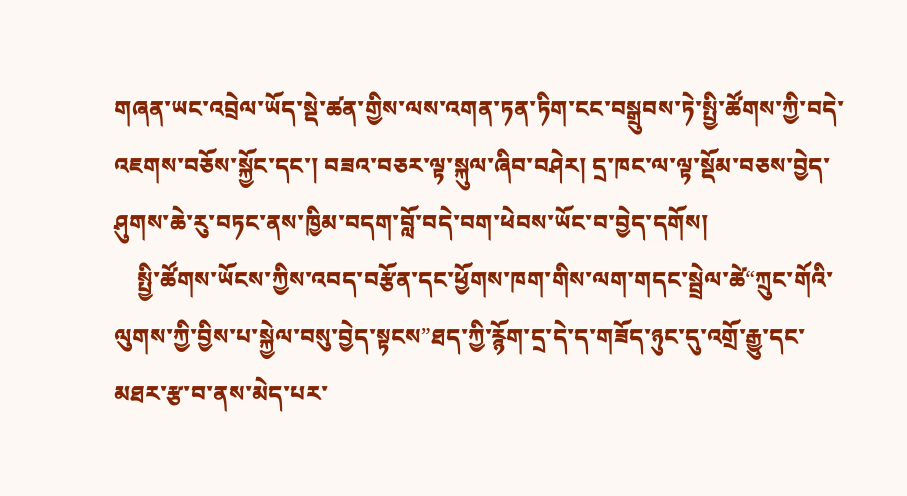གཞན་ཡང་འབྲེལ་ཡོད་སྡེ་ཚན་གྱིས་ལས་འགན་ཏན་ཏིག་ངང་བསྒྲུབས་ཏེ་སྤྱི་ཚོགས་ཀྱི་བདེ་འཇགས་བཅོས་སྐྱོང་དང་། བཟའ་བཅར་ལྟ་སྐུལ་ཞིབ་བཤེར། དྲ་ཁང་ལ་ལྟ་སྡོམ་བཅས་བྱེད་ཤུགས་ཆེ་རུ་བཏང་ནས་ཁྱིམ་བདག་བློ་བདེ་བག་ཕེབས་ཡོང་བ་བྱེད་དགོས།
    སྤྱི་ཚོགས་ཡོངས་ཀྱིས་འབད་བརྩོན་དང་ཕྱོགས་ཁག་གིས་ལག་གདང་སྦྲེལ་ཚེ“ཀྲུང་གོའི་ལུགས་ཀྱི་བྱིས་པ་སྐྱེལ་བསུ་བྱེད་སྟངས”ཐད་ཀྱི་རྙོག་དྲ་དེ་ད་གཟོད་ཉུང་དུ་འགྲོ་རྒྱུ་དང་མཐར་རྩ་བ་ནས་མེད་པར་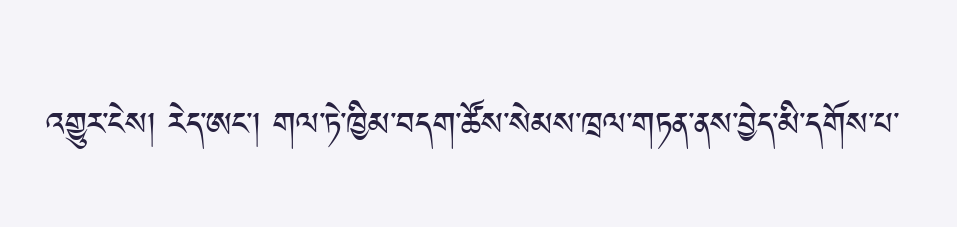འགྱུར་ངེས། རེད་ཨང་། གལ་ཏེ་ཁྱིམ་བདག་ཚོས་སེམས་ཁྲལ་གཏན་ནས་བྱེད་མི་དགོས་པ་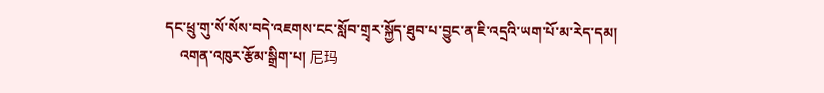དང་ཕྲུ་གུ་སོ་སོས་བདེ་འཇགས་ངང་སློབ་གྲྭར་སྐྱོད་ཐུབ་པ་བྱུང་ན་ཇི་འདྲའི་ཡག་པོ་མ་རེད་དམ།
    འགན་འཁུར་རྩོམ་སྒྲིག་པ། 尼玛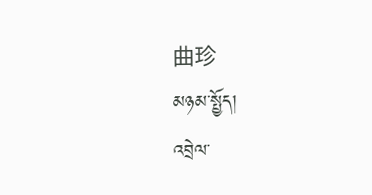曲珍
མཉམ་སྤྱོད།
འབྲེལ་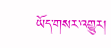ཡོད་གསར་འགྱུར།